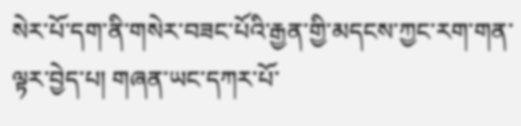སེར་པོ་དག་ནི་གསེར་བཟང་པོའི་རྒྱན་གྱི་མདངས་ཀྱང་རག་གན་ལྟར་བྱེད་པ། གཞན་ཡང་དཀར་པོ་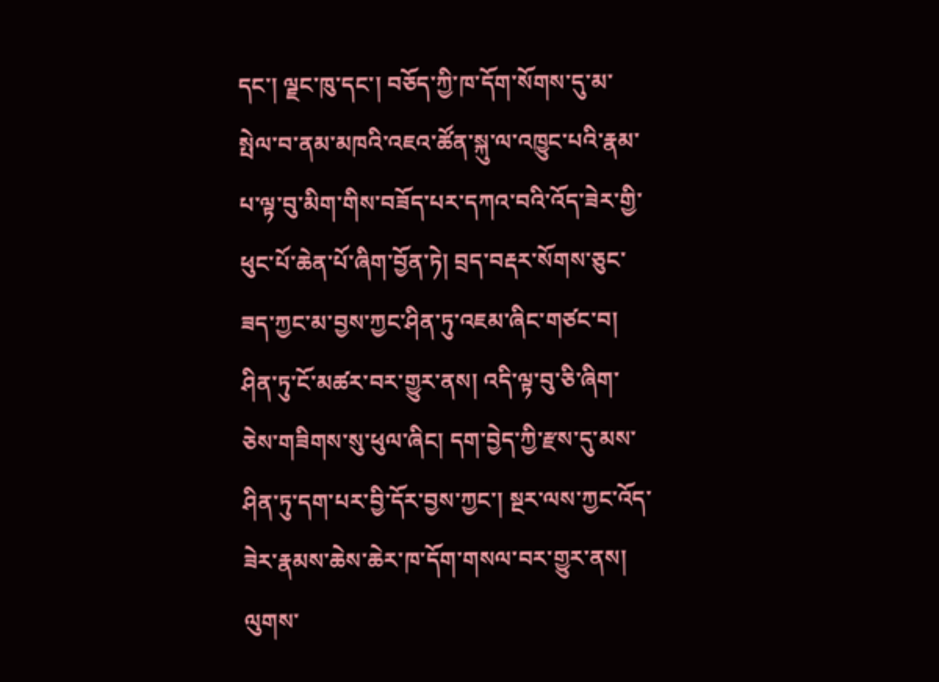དང་། ལྗང་ཁུ་དང་། བཅོད་ཀྱི་ཁ་དོག་སོགས་དུ་མ་སྤེལ་བ་ནམ་མཁའི་འཇའ་ཚོན་སྐུ་ལ་འཁྱུང་པའི་རྣམ་པ་ལྟ་བུ་མིག་གིས་བཟོད་པར་དཀའ་བའི་འོད་ཟེར་གྱི་ཕུང་པོ་ཆེན་པོ་ཞིག་བྱོན་ཏེ། བྲད་བརྡར་སོགས་ཅུང་ཟད་ཀྱང་མ་བྱས་ཀྱང་ཤིན་ཏུ་འཇམ་ཞིང་གཙང་བ། ཤིན་ཏུ་ངོ་མཚར་བར་གྱུར་ནས། འདི་ལྟ་བུ་ཅི་ཞིག་ཅེས་གཟིགས་སུ་ཕུལ་ཞིང། དག་བྱེད་ཀྱི་རྫས་དུ་མས་ཤིན་ཏུ་དག་པར་བྱི་དོར་བྱས་ཀྱང་། སྔར་ལས་ཀྱང་འོད་ཟེར་རྣམས་ཆེས་ཆེར་ཁ་དོག་གསལ་བར་གྱུར་ནས། ལུགས་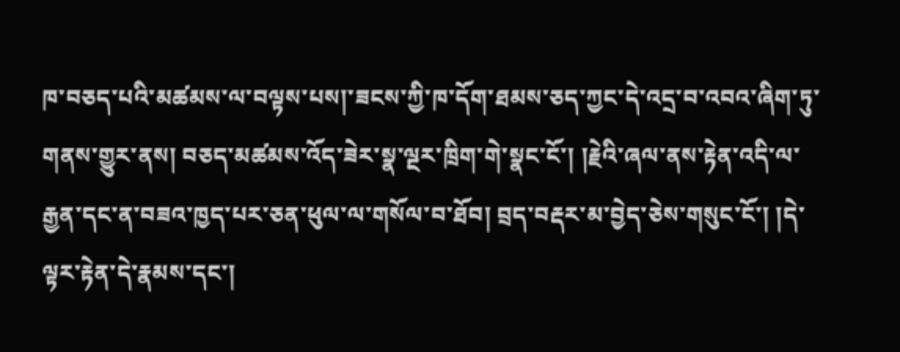ཁ་བཅད་པའི་མཚམས་ལ་བལྟས་པས།་ཟངས་ཀྱི་ཁ་དོག་ཐམས་ཅད་ཀྱང་དེ་འདྲ་བ་འབའ་ཞིག་ཏུ་གནས་གྱུར་ནས། བཅད་མཚམས་འོད་ཟེར་སྣ་ལྔར་ཁྲིག་གེ་སྣང་ངོ་། །རྗེའི་ཞལ་ནས་རྟེན་འདི་ལ་རྒྱན་དང་ན་བཟའ་ཁྱད་པར་ཅན་ཕུལ་ལ་གསོལ་བ་ཐོབ། བྲད་བརྡར་མ་བྱེད་ཅེས་གསུང་ངོ་། །དེ་ལྟར་རྟེན་དེ་རྣམས་དང་།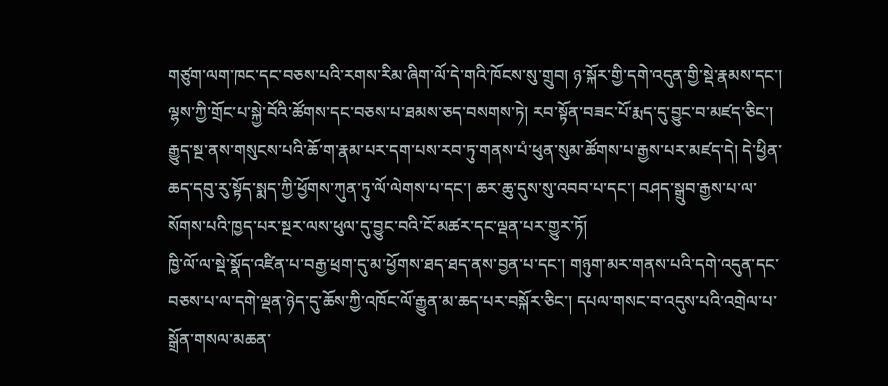གཙུག་ལག་ཁང་དང་བཅས་པའི་རགས་རིམ་ཞིག་ལོ་དེ་གའི་ཁོངས་སུ་གྲུབ། ཉ་སྐོར་གྱི་དགེ་འདུན་གྱི་སྡེ་རྣམས་དང་། ལྷས་ཀྱི་གྲོང་པ་སྐྱེ་བོའི་ཚོགས་དང་བཅས་པ་ཐམས་ཅད་བསགས་ཏེ། རབ་སྟོན་བཟང་པོ་རྨད་དུ་བྱུང་བ་མཛད་ཅིང་། རྒྱུད་སྔ་ནས་གསུངས་པའི་ཆོ་ག་རྣམ་པར་དག་པས་རབ་ཏུ་གནས་པཾ་ཕུན་སུམ་ཚོགས་པ་རྒྱས་པར་མཛད་དེ། དེ་ཕྱིན་ཆད་དབུ་རུ་སྟོད་སྨད་ཀྱི་ཕྱོགས་ཀུན་ཏུ་ལོ་ལེགས་པ་དང་། ཆར་ཆུ་དུས་སུ་འབབ་པ་དང་། བཤད་སྒྲུབ་རྒྱས་པ་ལ་སོགས་པའི་ཁྱད་པར་སྔར་ལས་ཕུལ་དུ་བྱུང་བའི་ངོ་མཚར་དང་ལྡན་པར་གྱུར་ཏོ།
ཁྱི་ལོ་ལ་སྡེ་སྣོད་འཛིན་པ་བརྒྱ་ཕྲག་དུ་མ་ཕྱོགས་ཐད་ཐད་ནས་བྱན་པ་དང་། གཉུག་མར་གནས་པའི་དགེ་འདུན་དང་བཅས་པ་ལ་དགེ་ལྡན་ཉེད་དུ་ཆོས་ཀྱི་འཁོང་ལོ་རྒྱུན་མ་ཆད་པར་བསྐོར་ཅིང་། དཔལ་གསང་བ་འདུས་པའི་འགྲེལ་པ་སྒྲོན་གསལ་མཆན་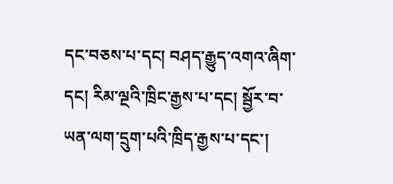དང་བཅས་པ་དང། བཤད་རྒྱུད་འགའ་ཞིག་དང། རིམ་ལྔའི་ཁྲིང་རྒྱས་པ་དང། སྦྱོར་བ་ཡན་ལག་དྲུག་པའི་ཁྲིད་རྒྱས་པ་དང་།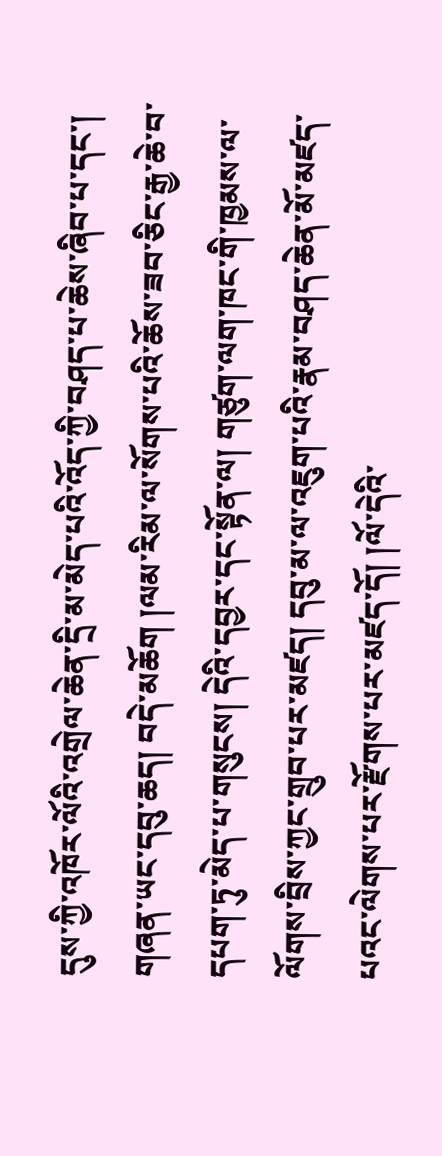དུས་ཀྱི་འཁོར་ལོའི་འགྲེལ་ཆེན་དྲི་མ་མེད་པའི་འོད་ཀྱི་བཤད་པ་ཆེས་ཞིབ་པ་དང་།
གཞན་ཡང་དབུ་ཆད། བདེ་མཆོག །ལམ་རིམ་ལ་སོགས་པའི་ཆོས་ཟབ་ཅིང་རྒྱ་ཆེ་བ་དཔག་ཏུ་མེད་པ་གསུངས། དེའི་དབྱར་དང་སྟོན་ལ། གཙུག་ལག་ཁང་གི་ཁྱམས་ལ་ལོགས་བྲིས་ཀྱང་གྲུབ་པར་མཛད། དབུ་མ་ལ་འཇུག་པའི་རྣམ་བཤད་ཆེན་མོ་མཛད་པའང་ལེགས་པར་རྫོགས་པར་མཛད་དོ། །ལོ་དེའི་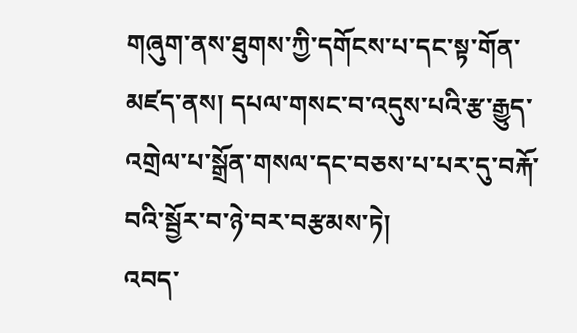གཞུག་ནས་ཐུགས་ཀྱི་དགོངས་པ་དང་སྟ་གོན་མཛད་ནས། དཔལ་གསང་བ་འདུས་པའི་རྩ་རྒྱུད་འགྲེལ་པ་སྒྲོན་གསལ་དང་བཅས་པ་པར་དུ་བརྐོ་བའི་སྦྱོར་བ་ཉེ་བར་བརྩམས་ཏེ།
འབད་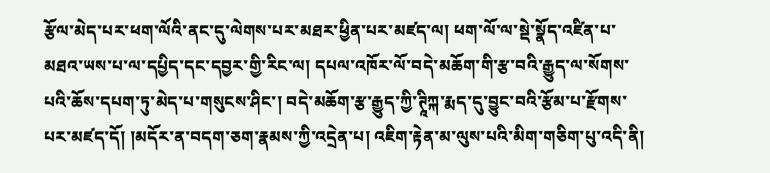རྩོལ་མེད་པར་ཕག་ལོའི་ནང་དུ་ལེགས་པར་མཐར་ཕྱིན་པར་མཛད་ལ། ཕག་ལོ་ལ་སྡེ་སྣོད་འཛིན་པ་མཐའ་ཡས་པ་ལ་དཔྱིད་དང་དབྱར་གྱི་རིང་ལ། དཔལ་འཁོར་ལོ་བདེ་མཆོག་གི་རྩ་བའི་རྒྱུད་ལ་སོགས་པའི་ཆོས་དཔག་ཏུ་མེད་པ་གསུངས་ཤིང་། བདེ་མཆོག་རྩ་རྒྱུད་ཀྱི་ཊཱིཀྐ་རྨད་དུ་བྱུང་བའི་རྩོམ་པ་རྫོགས་པར་མཛད་དོ། །མདོར་ན་བདག་ཅག་རྣམས་ཀྱི་འདྲེན་པ། འཇིག་རྟེན་མ་ལུས་པའི་མིག་གཅིག་པུ་འདི་ནི།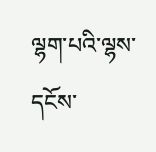ལྷག་པའི་ལྷས་དངོས་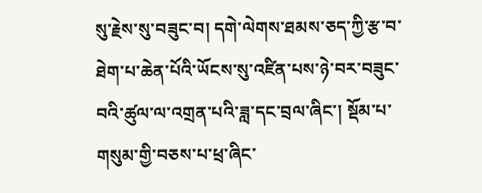སུ་རྗེས་སུ་བཟུང་བ། དགེ་ལེགས་ཐམས་ཅད་ཀྱི་རྩ་བ་ཐེག་པ་ཆེན་པོའི་ཡོངས་སུ་འཛིན་པས་ཉེ་བར་བཟུང་བའི་ཚུལ་ལ་འགྲན་པའི་ཟླ་དང་བྲལ་ཞིང་། སྡོམ་པ་གསུམ་གྱི་བཅས་པ་ཕྲ་ཞིང་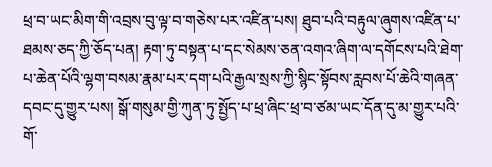ཕྲ་བ་ཡང་མིག་གི་འབྲས་བུ་ལྟ་བ་གཅེས་པར་འཛིན་པས། ཐུབ་པའི་བརྟུལ་ཞུགས་འཛིན་པ་ཐམས་ཅད་ཀྱི་ཅོད་པན། རྟག་ཏུ་བསྟན་པ་དང་སེམས་ཅན་འགའ་ཞིག་ལ་དགོངས་པའི་ཐེག་པ་ཆེན་པོའི་ལྷག་བསམ་རྣམ་པར་དག་པའི་རྒྱལ་སྲས་ཀྱི་སྙིང་སྟོབས་རླབས་པོ་ཆེའི་གཞན་དབང་དུ་གྱུར་པས། སྒོ་གསུམ་གྱི་ཀུན་ཏུ་སྤྱོད་པ་ཕྲ་ཞིང་ཕྲ་བ་ཙམ་ཡང་དོན་དུ་མ་གྱུར་པའི་གོ་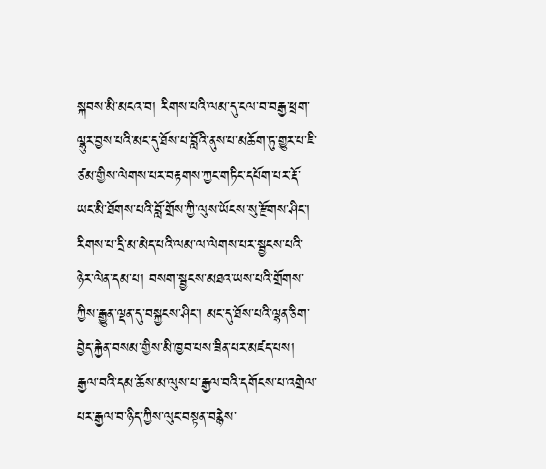སྐབས་མི་མངའ་བ། རིགས་པའི་ལམ་དུ་ངལ་བ་བརྒྱ་ཕྲག་ལྷུར་བྱས་པའི་མང་དུ་ཐོས་པ་བློའི་ནུས་པ་མཆོག་ཏུ་གྱུར་པ་ཇི་ཙམ་གྱིས་ལེགས་པར་བརྟགས་ཀྱང་གཏིང་དཔོག་པར་རྡོ་ཡང་མི་ཐོགས་པའི་བློ་གྲོས་ཀྱི་ལུས་ཡོངས་སུ་རྫོགས་ཤིང་། རིགས་པ་དྲི་མ་མེད་པའི་ལམ་ལ་ལེགས་པར་སྦྱངས་པའི་ཉེར་ལེན་དམ་པ། བསག་སྦྱངས་མཐའ་ཡས་པའི་གྲོགས་ཀྱིས་རྒྱུན་ལྡན་དུ་བསྐྱངས་ཤིང་། མང་དུ་ཐོས་པའི་ལྷན་ཅིག་བྱེད་རྐྱེན་བསམ་གྱིས་མི་ཁྱབ་པས་ཟིན་པར་མཛད་པས། རྒྱལ་བའི་དམ་ཆོས་མ་ལུས་པ་རྒྱལ་བའི་དགོངས་པ་འགྲེལ་པར་རྒྱལ་བ་ཉིད་ཀྱིས་ལུང་བསྟན་བརྙེས་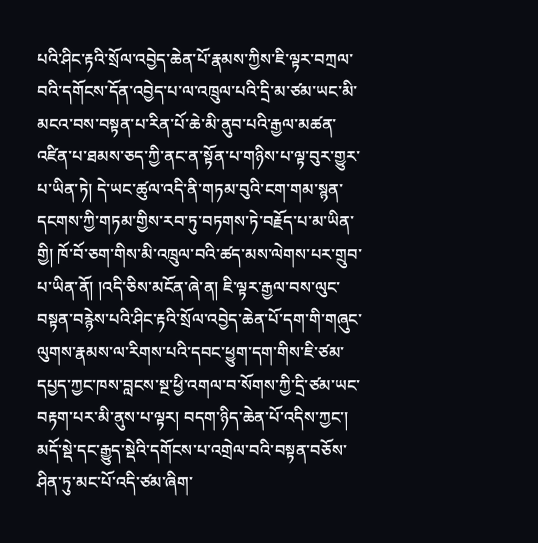པའི་ཤིང་རྟའི་སྲོལ་འབྱེད་ཆེན་པོ་རྣམས་ཀྱིས་ཇི་ལྟར་བཀྲལ་བའི་དགོངས་དོན་འབྱེད་པ་ལ་འཁྲུལ་པའི་དྲི་མ་ཙམ་ཡང་མི་མངའ་བས་བསྟན་པ་རིན་པོ་ཆེ་མི་ནུབ་པའི་རྒྱལ་མཚན་འཛིན་པ་ཐམས་ཅད་ཀྱི་ནང་ན་སྟོན་པ་གཉིས་པ་ལྟ་བུར་གྱུར་པ་ཡིན་ཏེ། དེ་ཡང་ཚུལ་འདི་ནི་གཏམ་བུའི་ངག་གམ་སྙན་དངགས་ཀྱི་གཏམ་གྱིས་རབ་ཏུ་བཏགས་ཏེ་བརྗོད་པ་མ་ཡིན་གྱི། ཁོ་བོ་ཅག་གིས་མི་འཁྲུལ་བའི་ཚད་མས་ལེགས་པར་གྲུབ་པ་ཡིན་ནོ། །འདི་ཅིས་མངོན་ཞེ་ན། ཇི་ལྟར་རྒྱལ་བས་ལུང་བསྟན་བརྙེས་པའི་ཤིང་རྟའི་སྲོལ་འབྱེད་ཆེན་པོ་དག་གི་གཞུང་ལུགས་རྣམས་ལ་རིགས་པའི་དབང་ཕྱུག་དག་གིས་ཇི་ཙམ་དཔྱད་ཀྱང་ཁས་བླངས་སྔ་ཕྱི་འགལ་བ་སོགས་ཀྱི་དྲི་ཙམ་ཡང་བརྟག་པར་མི་ནུས་པ་ལྟར། བདག་ཉིད་ཆེན་པོ་འདིས་ཀྱང་། མདོ་སྡེ་དང་རྒྱུད་སྡེའི་དགོངས་པ་འགྲེལ་བའི་བསྟན་བཅོས་ཤིན་ཏུ་མང་པོ་འདི་ཙམ་ཞིག་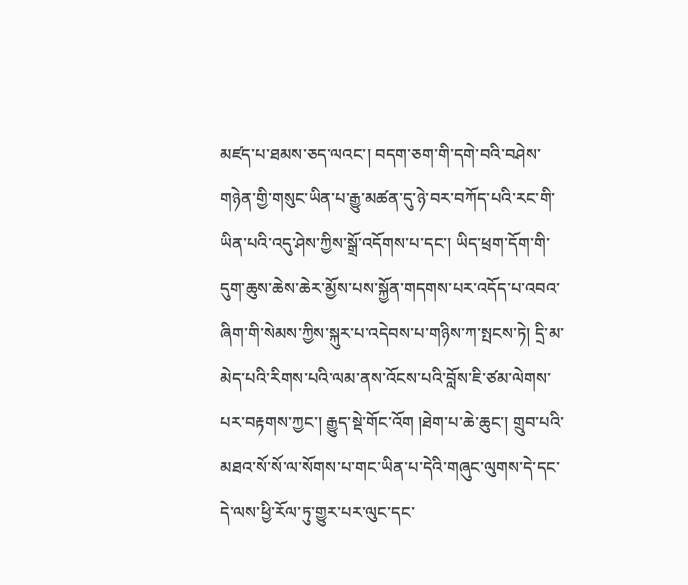མཛད་པ་ཐམས་ཅད་ལའང་། བདག་ཅག་གི་དགེ་བའི་བཤེས་གཉེན་གྱི་གསུང་ཡིན་པ་རྒྱུ་མཚན་དུ་ཉེ་བར་བཀོད་པའི་རང་གི་ཡིན་པའི་འདུ་ཤེས་ཀྱིས་སྒྲོ་འདོགས་པ་དང་། ཡིད་ཕྲག་དོག་གི་དུག་ཆུས་ཆེས་ཆེར་མྱོས་པས་སྐྱོན་གདགས་པར་འདོད་པ་འབའ་ཞིག་གི་སེམས་ཀྱིས་སྐུར་པ་འདེབས་པ་གཉིས་ཀ་སྤངས་ཏེ། དྲི་མ་མེད་པའི་རིགས་པའི་ལམ་ནས་འོངས་པའི་བློས་ཇི་ཙམ་ལེགས་པར་བརྟགས་ཀྱང་། རྒྱུད་སྡེ་གོང་འོག །ཐེག་པ་ཆེ་ཆུང་། གྲུབ་པའི་མཐའ་སོ་སོ་ལ་སོགས་པ་གང་ཡིན་པ་དེའི་གཞུང་ལུགས་དེ་དང་དེ་ལས་ཕྱི་རོལ་ཏུ་གྱུར་པར་ལུང་དང་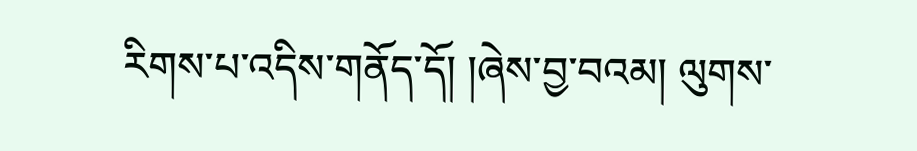རིགས་པ་འདིས་གནོད་དོ། །ཞེས་བྱ་བའམ། ལུགས་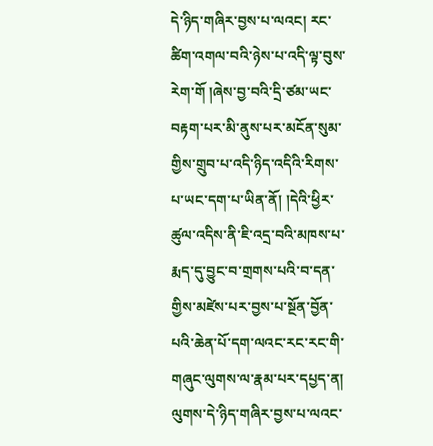དེ་ཉིད་གཞིར་བྱས་པ་ལའང། རང་ཚིག་འགལ་བའི་ཉེས་པ་འདི་ལྟ་བུས་རེག་གོ །ཞེས་བྱ་བའི་དྲི་ཙམ་ཡང་བརྟག་པར་མི་ནུས་པར་མངོན་སུམ་གྱིས་གྲུབ་པ་འདི་ཉིད་འདིའི་རིགས་པ་ཡང་དག་པ་ཡིན་ནོ། །དེའི་ཕྱིར་ཚུལ་འདིས་ནི་ཇི་འདྲ་བའི་མཁས་པ་རྨད་དུ་བྱུང་བ་གྲགས་པའི་བ་དན་གྱིས་མཛེས་པར་བྱས་པ་སྔོན་བྱོན་པའི་ཆེན་པོ་དག་ལའང་རང་རང་གི་གཞུང་ལུགས་ལ་རྣམ་པར་དཔྱད་ན། ལུགས་དེ་ཉིད་གཞིར་བྱས་པ་ལའང་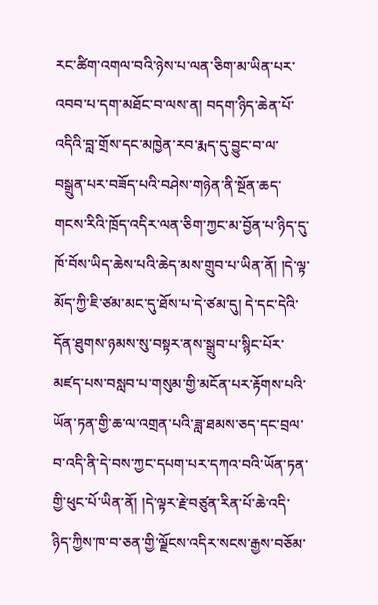རང་ཚིག་འགལ་བའི་ཉེས་པ་ལན་ཅིག་མ་ཡིན་པར་འབབ་པ་དག་མཐོང་བ་ལས་ན། བདག་ཉིད་ཆེན་པོ་འདིའི་བླ་གྲོས་དང་མཁྱེན་རབ་རྨད་དུ་བྱུང་བ་ལ་བསྒྲུན་པར་བཟོད་པའི་བཤེས་གཉེན་ནི་སྔོན་ཆད་གངས་རིའི་ཁྲོད་འདིར་ལན་ཅིག་ཀྱང་མ་བྱོན་པ་ཉིད་དུ་ཁོ་བོས་ཡིད་ཆེས་པའི་ཆེད་མས་གྲུབ་པ་ཡིན་ནོ། །དེ་ལྟ་མོད་ཀྱི་ཇི་ཙམ་མང་དུ་ཐོས་པ་དེ་ཙམ་དུ། དེ་དང་དེའི་དོན་ཐུགས་ཉམས་སུ་བསྟར་ནས་སྒྲུབ་པ་སྙིང་པོར་མཛད་པས་བསླབ་པ་གསུམ་གྱི་མངོན་པར་རྟོགས་པའི་ཡོན་ཏན་གྱི་ཆ་ལ་འགྲན་པའི་ཟླ་ཐམས་ཅད་དང་བྲལ་བ་འདི་ནི་དེ་བས་ཀྱང་དཔག་པར་དཀའ་བའི་ཡོན་ཏན་གྱི་ཕུང་པོ་ཡིན་ནོ། །དེ་ལྟར་རྗེ་བཙུན་རིན་པོ་ཆེ་འདི་ཉིད་ཀྱིས་ཁ་བ་ཅན་གྱི་ལྗོངས་འདིར་སངས་རྒྱས་བཅོམ་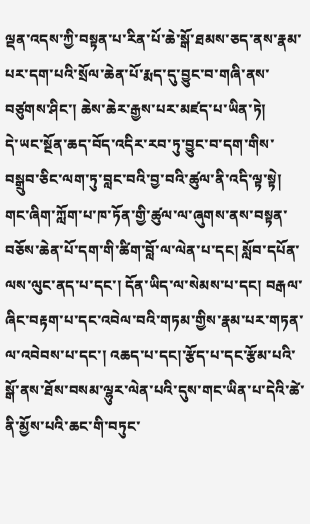ལྡན་འདས་ཀྱི་བསྟན་པ་རིན་པོ་ཆེ་སྒོ་ཐམས་ཅད་ནས་རྣམ་པར་དག་པའི་སྲོལ་ཆེན་པོ་རྨད་དུ་བྱུང་བ་གཞི་ནས་བཙུགས་ཤིང་། ཆེས་ཆེར་རྒྱས་པར་མཛད་པ་ཡིན་ཏེ།
དེ་ཡང་སྔོན་ཆད་བོད་འདིར་རབ་ཏུ་བྱུང་བ་དག་གིས་བསྒྲུབ་ཅིང་ལག་ཏུ་བླང་བའི་བྱ་བའི་ཚུལ་ནི་འདི་ལྟ་སྟེ། གང་ཞིག་ཀློག་པ་ཁ་ཏོན་གྱི་ཚུལ་ལ་ཞུགས་ནས་བསྟན་བཅོས་ཆེན་པོ་དག་གི་ཚིག་བློ་ལ་ལེན་པ་དང། སློབ་དཔོན་ལས་ལུང་ནད་པ་དང་། དོན་ཡིད་ལ་སེམས་པ་དང། བརྒལ་ཞིང་བརྟག་པ་དང་འབེལ་བའི་གཏམ་གྱིས་རྣམ་པར་གཏན་ལ་འབེབས་པ་དང་། འཆད་པ་དང།་རྩོད་པ་དང་རྩོམ་པའི་སྒོ་ནས་ཐོས་བསམ་ལྷུར་ལེན་པའི་དུས་གང་ཡིན་པ་དེའི་ཚེ་ནི་མྱོས་པའི་ཆང་གི་བཏུང་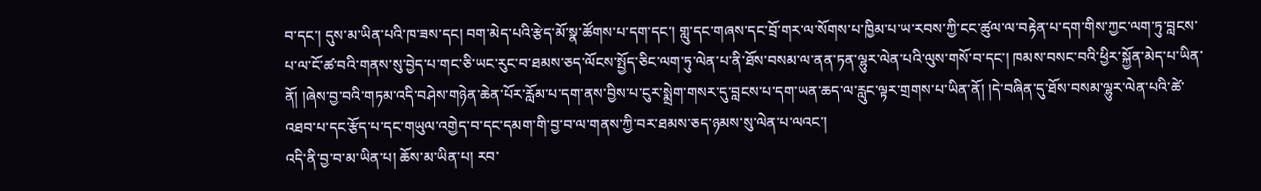བ་དང་། དུས་མ་ཡིན་པའི་ཁ་ཟས་དང། བག་མེད་པའི་རྩེད་མོ་སྣ་ཚོགས་པ་དག་དང་། གླུ་དང་གཞས་དང་བྲོ་གར་ལ་སོགས་པ་ཁྱིམ་པ་ཡ་རབས་ཀྱི་ངང་ཚུལ་ལ་བརྟེན་པ་དག་གིས་ཀྱང་ལག་ཏུ་བླངས་པ་ལ་ངོ་ཚ་བའི་གནས་སུ་བྱེད་པ་གང་ཅི་ཡང་རུང་བ་ཐམས་ཅད་ལོངས་སྤྱོད་ཅིང་ལག་ཏུ་ལེན་པ་ནི་ཐོས་བསམ་ལ་ནན་ཏན་ལྷུར་ལེན་པའི་ལུས་གསོ་བ་དང་། ཁམས་བསང་བའི་ཕྱིར་སྐྱོན་མེད་པ་ཡིན་ནོ། །ཞེས་བྱ་བའི་གཏམ་འདི་བཤེས་གཉེན་ཆེན་པོར་རློམ་པ་དག་ནས་བྱིས་པ་ངུར་སྨྲེག་གསར་དུ་བླངས་པ་དག་ཡན་ཆད་ལ་རླུང་ལྟར་གྲགས་པ་ཡིན་ནོ། །དེ་བཞིན་དུ་ཐོས་བསམ་ལྷུར་ལེན་པའི་ཚེ་འཐབ་པ་དང་རྩོད་པ་དང་གཡུལ་འགྱེད་བ་དང་དམག་གི་བྱ་བ་ལ་གནས་ཀྱི་བར་ཐམས་ཅད་ཉམས་སུ་ལེན་པ་ལའང་།
འདི་ནི་བྱ་བ་མ་ཡིན་པ། ཆོས་མ་ཡིན་པ། རབ་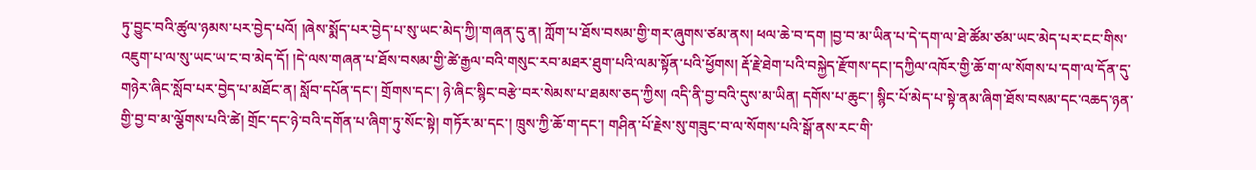ཏུ་བྱུང་བའི་ཚུལ་ཉམས་པར་བྱེད་པའོ། །ཞེས་སྨོད་པར་བྱེད་པ་སུ་ཡང་མེད་ཀྱི།་གཞན་དུ་ན། ཀློག་པ་ཐོས་བསམ་གྱི་གར་ཞུགས་ཙམ་ནས། ཕལ་ཆེ་བ་དག །བྱ་བ་མ་ཡིན་པ་དེ་དག་ལ་ཐེ་ཚོམ་ཙམ་ཡང་མེད་པར་ངང་གིས་འཇུག་པ་ལ་སུ་ཡང་ཡ་ང་བ་མེད་དོ། །དེ་ལས་གཞན་པ་ཐོས་བསམ་གྱི་ཚེ་རྒྱལ་བའི་གསུང་རབ་མཐར་ཐུག་པའི་ལམ་སྟོན་པའི་ཕྱོགས། རྡོ་རྗེ་ཐེག་པའི་བསྐྱེད་རྫོགས་དང།་དཀྱིལ་འཁོར་གྱི་ཆོ་ག་ལ་སོགས་པ་དག་ལ་དོན་དུ་གཉེར་ཞིང་སློབ་པར་བྱེད་པ་མཐོང་ན། སློབ་དཔོན་དང་། གྲོགས་དང་། ཉེ་ཞིང་སྙིང་བརྩེ་བར་སེམས་པ་ཐམས་ཅད་ཀྱིས། འདི་ནི་བྱ་བའི་དུས་མ་ཡིན། དགོས་པ་ཆུང་། སྙིང་པོ་མེད་པ་སྟེ་ནམ་ཞིག་ཐོས་བསམ་དང་འཆད་ཉན་གྱི་བྱ་བ་མ་ལྕོགས་པའི་ཚེ། གྲོང་དང་ཉེ་བའི་དགོན་པ་ཞིག་ཏུ་སོང་སྟེ། གཏོར་མ་དང་། ཁྲུས་ཀྱི་ཆོ་ག་དང་། གཤིན་པོ་རྗེས་སུ་གཟུང་བ་ལ་སོགས་པའི་སྒོ་ནས་རང་གི་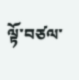ལྟོ་བཙལ་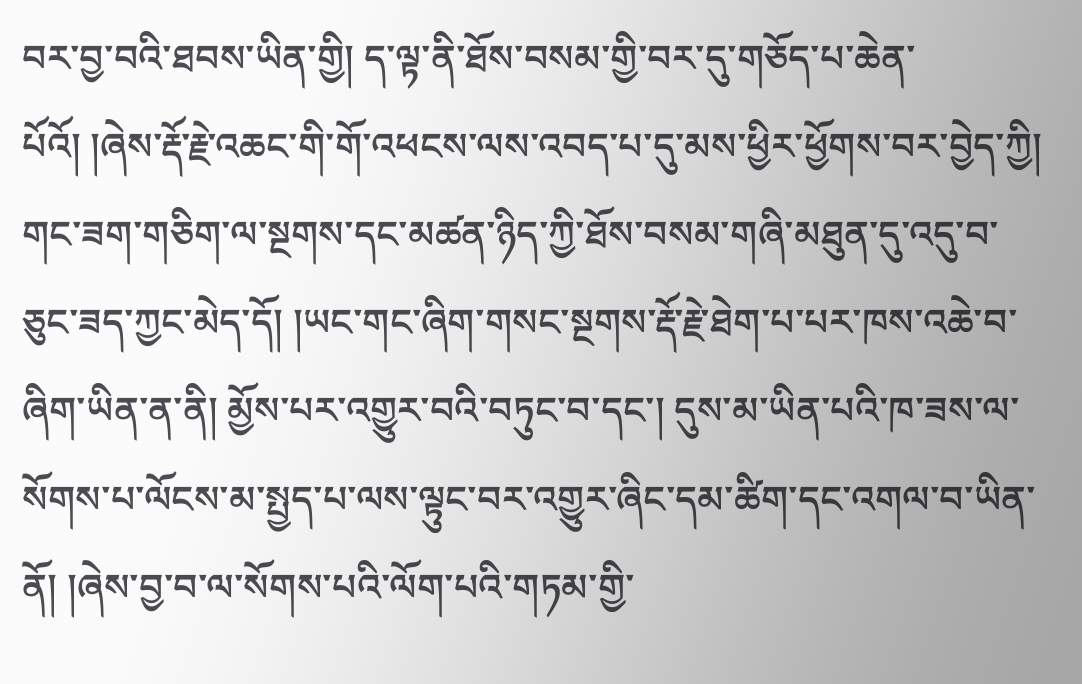བར་བྱ་བའི་ཐབས་ཡིན་གྱི། ད་ལྟ་ནི་ཐོས་བསམ་གྱི་བར་དུ་གཅོད་པ་ཆེན་པོའོ། །ཞེས་རྡོ་རྗེ་འཆང་གི་གོ་འཕངས་ལས་འབད་པ་དུ་མས་ཕྱིར་ཕྱོགས་བར་བྱེད་ཀྱི། གང་ཟག་གཅིག་ལ་སྔགས་དང་མཚན་ཉིད་ཀྱི་ཐོས་བསམ་གཞི་མཐུན་དུ་འདུ་བ་ཅུང་ཟད་ཀྱང་མེད་དོ། །ཡང་གང་ཞིག་གསང་སྔགས་རྡོ་རྗེ་ཐེག་པ་པར་ཁས་འཆེ་བ་ཞིག་ཡིན་ན་ནི། མྱོས་པར་འགྱུར་བའི་བཏུང་བ་དང་། དུས་མ་ཡིན་པའི་ཁ་ཟས་ལ་སོགས་པ་ལོངས་མ་སྤྱད་པ་ལས་ལྟུང་བར་འགྱུར་ཞིང་དམ་ཚིག་དང་འགལ་བ་ཡིན་ནོ། །ཞེས་བྱ་བ་ལ་སོགས་པའི་ལོག་པའི་གཏམ་གྱི་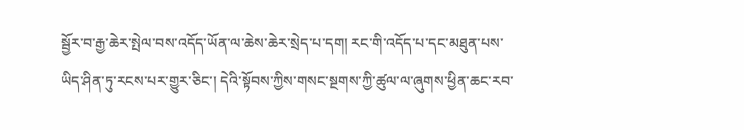སྦྱོར་བ་རྒྱ་ཆེར་སྤེལ་བས་འདོད་ཡོན་ལ་ཆེས་ཆེར་སྲེད་པ་དག། རང་གི་འདོད་པ་དང་མཐུན་པས་ཡིད་ཤིན་ཏུ་རངས་པར་གྱུར་ཅིང་། དེའི་སྟོབས་ཀྱིས་གསང་སྔགས་ཀྱི་ཚུལ་ལ་ཞུགས་ཕྱིན་ཆང་རབ་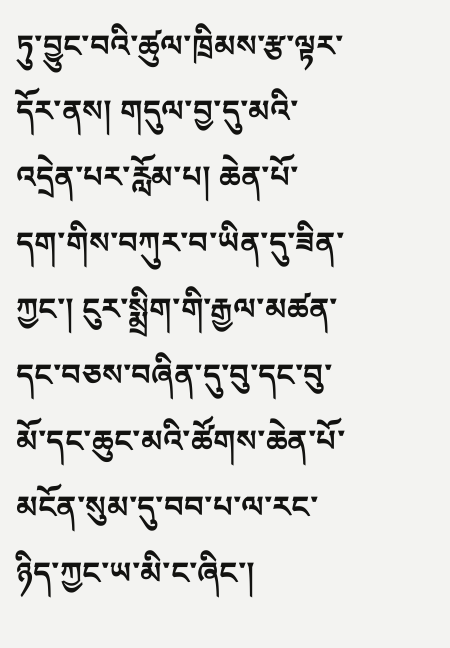ཏུ་བྱུང་བའི་ཚུལ་ཁྲིམས་རྩ་ལྟར་དོར་ནས། གདུལ་བྱ་དུ་མའི་འདྲེན་པར་རློམ་པ། ཆེན་པོ་དག་གིས་བཀུར་བ་ཡིན་དུ་ཟིན་ཀྱང་། ངུར་སྨྲིག་གི་རྒྱལ་མཚན་དང་བཅས་བཞིན་དུ་བུ་དང་བུ་མོ་དང་ཆུང་མའི་ཚོགས་ཆེན་པོ་མངོན་སུམ་དུ་བབ་པ་ལ་རང་ཉིད་ཀྱང་ཡ་མི་ང་ཞིང་།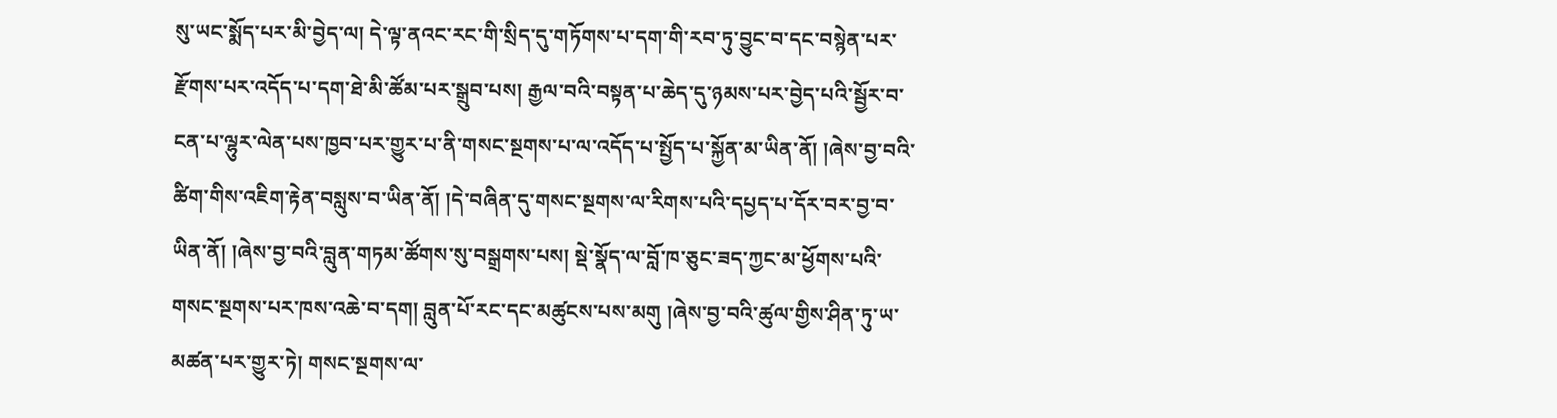སུ་ཡང་སྨོད་པར་མི་བྱེད་ལ། དེ་ལྟ་ནའང་རང་གི་སྲིད་དུ་གཏོགས་པ་དག་གི་རབ་ཏུ་བྱུང་བ་དང་བསྙེན་པར་རྫོགས་པར་འདོད་པ་དག་ཐེ་མི་ཚོམ་པར་སྒྲུབ་པས། རྒྱལ་བའི་བསྟན་པ་ཆེད་དུ་ཉམས་པར་བྱེད་པའི་སྦྱོར་བ་ངན་པ་ལྷུར་ལེན་པས་ཁྱབ་པར་གྱུར་པ་ནི་གསང་སྔགས་པ་ལ་འདོད་པ་སྤྱོད་པ་སྐྱོན་མ་ཡིན་ནོ། །ཞེས་བྱ་བའི་ཚིག་གིས་འཇིག་རྟེན་བསླུས་བ་ཡིན་ནོ། །དེ་བཞིན་དུ་གསང་སྔགས་ལ་རིགས་པའི་དཔྱད་པ་དོར་བར་བྱ་བ་ཡིན་ནོ། །ཞེས་བྱ་བའི་བླུན་གཏམ་ཚོགས་སུ་བསྒྲགས་པས། སྡེ་སྣོད་ལ་བློ་ཁ་ཅུང་ཟད་ཀྱང་མ་ཕྱོགས་པའི་གསང་སྔགས་པར་ཁས་འཆེ་བ་དག། བླུན་པོ་རང་དང་མཚུངས་པས་མགུ །ཞེས་བྱ་བའི་ཚུལ་གྱིས་ཤིན་ཏུ་ཡ་མཚན་པར་གྱུར་ཏེ། གསང་སྔགས་ལ་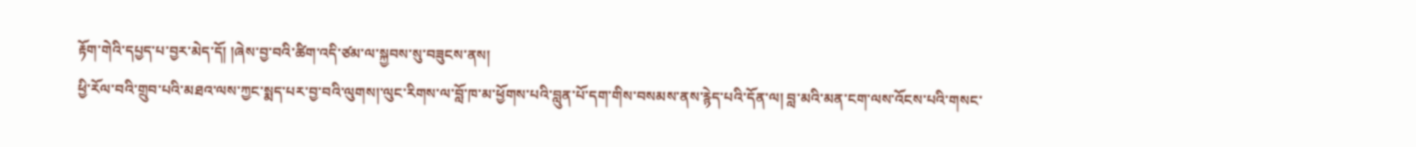རྟོག་གེའི་དཔྱད་པ་བྱར་མེད་དོ། །ཞེས་བྱ་བའི་ཚིག་འདི་ཙམ་ལ་སྐྱབས་སུ་བཟུངས་ནས།
ཕྱི་རོལ་བའི་གྲུབ་པའི་མཐའ་ལས་ཀྱང་སྨད་པར་བྱ་བའི་ལུགས།་ལུང་རིགས་ལ་བློ་ཁ་མ་ཕྱོགས་པའི་བླུན་པོ་དག་གིས་བསམས་ནས་རྙེད་པའི་དོན་ལ། བླ་མའི་མན་ངག་ལས་འོངས་པའི་གསང་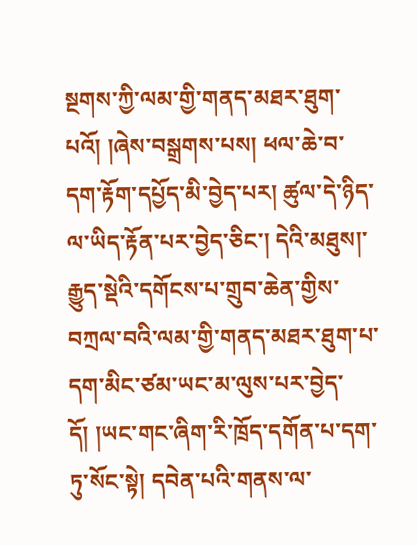སྔགས་ཀྱི་ལམ་གྱི་གནད་མཐར་ཐུག་པའོ། །ཞེས་བསྒྲགས་པས། ཕལ་ཆེ་བ་དག་རྟོག་དཔྱོད་མི་བྱེད་པར། ཚུལ་དེ་ཉིད་ལ་ཡིད་རྟོན་པར་བྱེད་ཅིང་། དེའི་མཐུས།་རྒྱུད་སྡེའི་དགོངས་པ་གྲུབ་ཆེན་གྱིས་བཀྲལ་བའི་ལམ་གྱི་གནད་མཐར་ཐུག་པ་དག་མིང་ཙམ་ཡང་མ་ལུས་པར་བྱེད་དོ། །ཡང་གང་ཞིག་རི་ཁྲོད་དགོན་པ་དག་ཏུ་སོང་སྟེ། དབེན་པའི་གནས་ལ་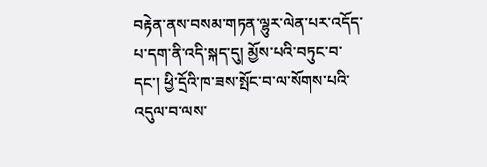བརྟེན་ནས་བསམ་གཏན་ལྷུར་ལེན་པར་འདོད་པ་དག་ནི་འདི་སྐད་དུ། མྱོས་པའི་བཏུང་བ་དང་། ཕྱི་དྲོའི་ཁ་ཟས་སྤོང་བ་ལ་སོགས་པའི་འདུལ་བ་ལས་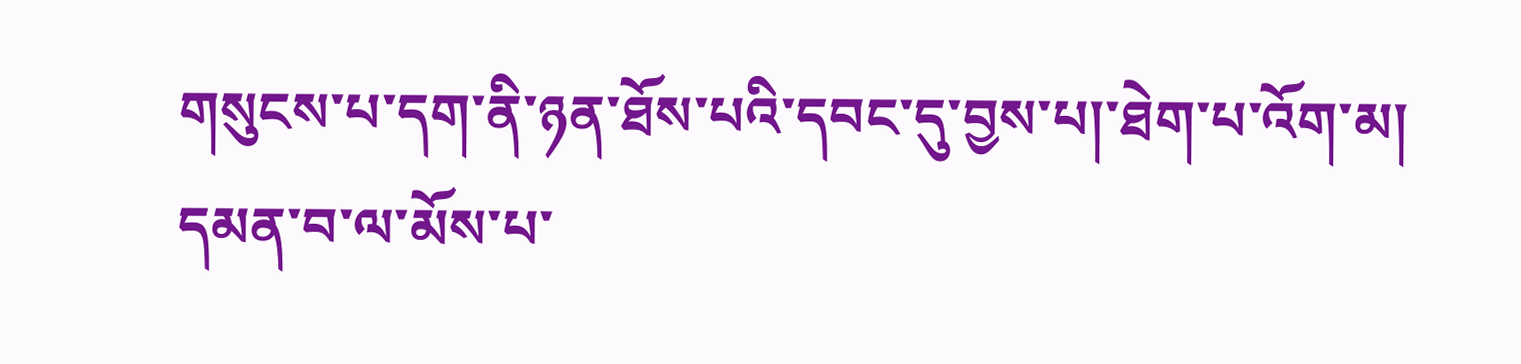གསུངས་པ་དག་ནི་ཉན་ཐོས་པའི་དབང་དུ་བྱས་པ།་ཐེག་པ་འོག་མ། དམན་བ་ལ་མོས་པ་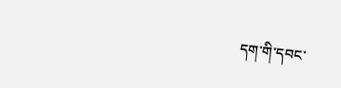དག་གི་དབང་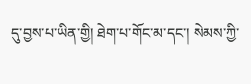དུ་བྱས་པ་ཡིན་གྱི། ཐེག་པ་གོང་མ་དང་། སེམས་ཀྱི་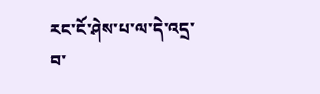རང་ངོ་ཤེས་པ་ལ་དེ་འདྲ་བ་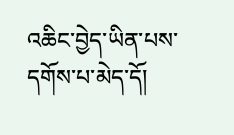འཆིང་བྱེད་ཡིན་པས་དགོས་པ་མེད་དོ།